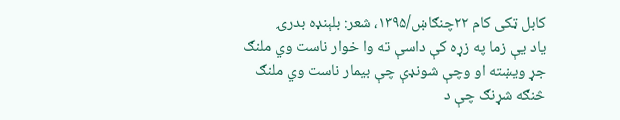کابل ټکی کام ۲۲چنګاښ/۱۳۹۵، شعر: بلېنډه بدرۍ
یاد یې زما په زړه کې داسې ته وا خوار ناست وي ملنګ
جړ ویښته او وچې شونډې چې بیمار ناست وي ملنګ
څنګه شړنګ چې د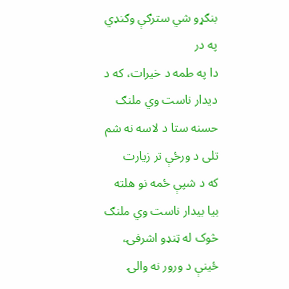بنګړو شي سترګې وګنډي په در
دا په طمه د خیرات، که د دیدار ناست وي ملنګ
حسنه ستا د لاسه نه شم تلی د ورځې تر زیارت
که د شپې ځمه نو هلته بیا بیدار ناست وي ملنګ
څوک له ټنډو اشرفۍ، ځینې د ورور نه والۍ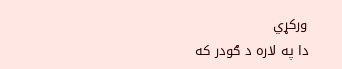ورکړي
دا په لاره د ګودر که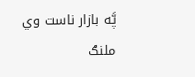پَّه بازار ناست وي ملنګ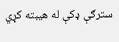سترګې ډکې له هیبته کړي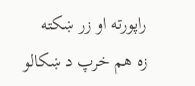راپورته او زر ښکته
زه هم خرپ د ښکالو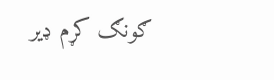ګونګ کړم ډیر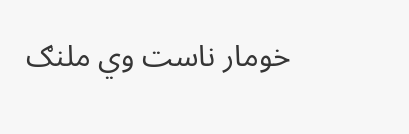خومار ناست وي ملنګ